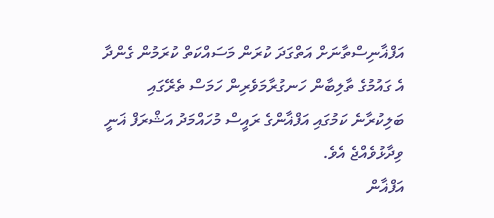އަފްޣާނިސްތާނަށް އަތްގަދަ ކުރަން މަސައްކަތް ކުރަމުން ގެންދާ އެ ގައުމުގެ ތާލިބާން ހަނގުރާމަވެރިން ހަމަސް ތެރޭގައި ބަލިކުރާނެ ކަމުގައި އަފްޣާންގެ ރައީސް މުހައްމަދު އަޝްރަފް ޣަނީ ވިދާޅުވެއްޖެ އެވެ.
އަފްޣާން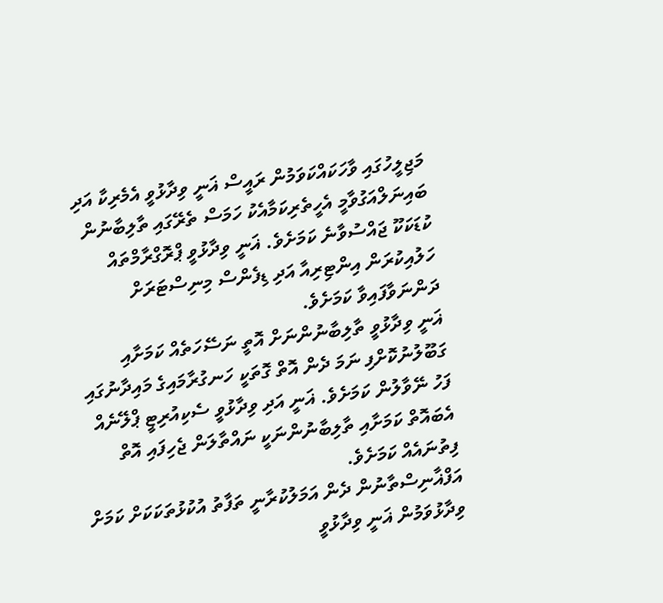މަޖިލީހުގައި ވާހަކައްކަވަމުން ރައީސް ޣަނީ ވިދާޅުވީ އެމެރިކާ އަދި ބައިނަލްއަގުވާމީ އެހީތެރިކަމާއެކު ހަމަސް ތެރޭގައި ތާލިބާނުން ކުޑަކަކޫ ޖައްސުވާނެ ކަމަށެވެ. ޣަނީ ވިދާޅުވީ ޕްރޮގްރާމްތައް ހަލުއިކުރަން އިންޓިރިއާ އަދި ޑިފެންސް މިނިސްޓަރަށް ދަންނަވާފައިވާ ކަމަށެވެ.
ޣަނީ ވިދާޅުވީ ތާލިބާނުންނަށް އޮތީ ނަސޭހަތެއް ކަމަށާއި ގަބޫލުނުކޮށްފި ނަމަ ދެން އޮތް ގޮތަކީ ހަނގުރާމައިގެ މައިދާނުގައި ފަހު ނޭވާލުން ކަމަށެވެ. ޣަނީ އަދި ވިދާޅުވީ ސެކިއުރިޓީ ޕްލޭނެއް އެބައޮތް ކަމަށާއި ތާލިބާނުންނަކީ ނައްތާލަން ޖެހިފައި އޮތް ފިތުނައެއް ކަމަށެވެ.
އަފްޣާނިސްތާނުން ދެން އަމަލުކުރާނީ ތަފާތު އުކުޅުތަކަކަށް ކަމަށް ވިދާޅުވަމުން ޣަނީ ވިދާޅުވީ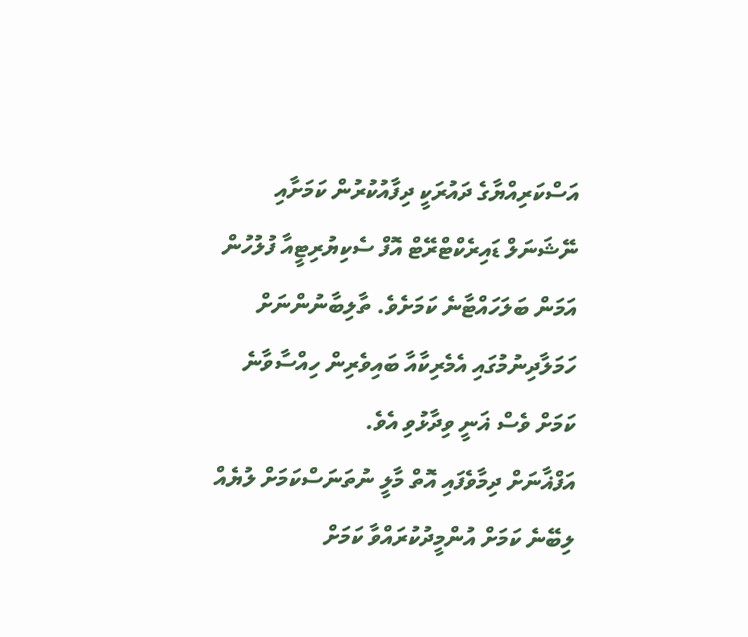އަސްކަރިއްޔާގެ ދައުރަކީ ދިފާއުކުރުން ކަމަށާއި ނޭޝަނަލް ޑައިރެކްޓްރޭޓް އޮފް ސެކިޔުރިޓީއާ ފުލުހުން އަމަން ބަލަހައްޓާނެ ކަމަށެވެ. ތާލިބާނުންނަށް ހަމަލާދިނުމުގައި އެމެރިކާއާ ބައިވެރިން ހިއްސާވާނެ ކަމަށް ވެސް ޣަނީ ވިދާޅުވި އެވެ.
އަފްޣާނަށް ދިމާވެފައި އޮތް މާލީ ނުތަނަސްކަމަށް ލުޔެއް ލިބޭނެ ކަމަށް އުންމީދުކުރައްވާ ކަމަށް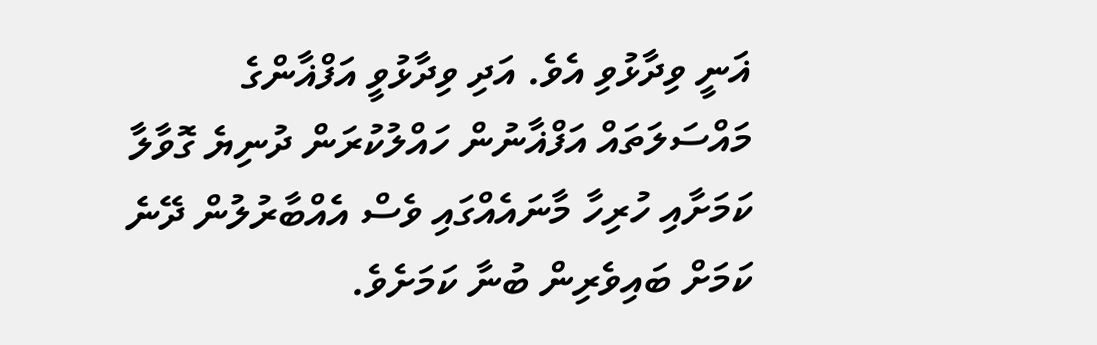ޣަނީ ވިދާޅުވި އެވެ. އަދި ވިދާޅުވީ އަފްޣާންގެ މައްސަލަތައް އަފްޣާނުން ހައްލުކުރަން ދުނިޔެ ގޮވާލާ ކަމަށާއި ހުރިހާ މާނައެއްގައި ވެސް އެއްބާރުލުން ދޭނެ ކަމަށް ބައިވެރިން ބުނާ ކަމަށެވެ.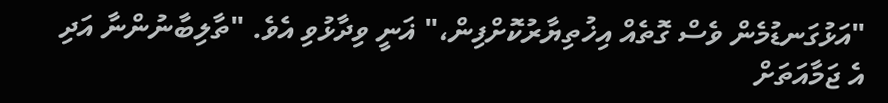"އަޅުގަނޑުމެން ވެސް ގޮތެއް އިޚުތިޔާރުކޮށްފިން،" ޣަނީ ވިދާޅުވި އެވެ. "ތާލިބާނުންނާ އަދި އެ ޖަމާއަތަށް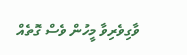ވާގިވެރިވާ މީހުން ވެސް ގޮތެއް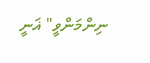ނިންމަންވީ" ޣަނީ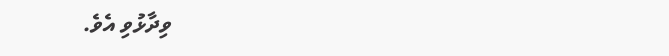ވިދާޅުވި އެވެ.